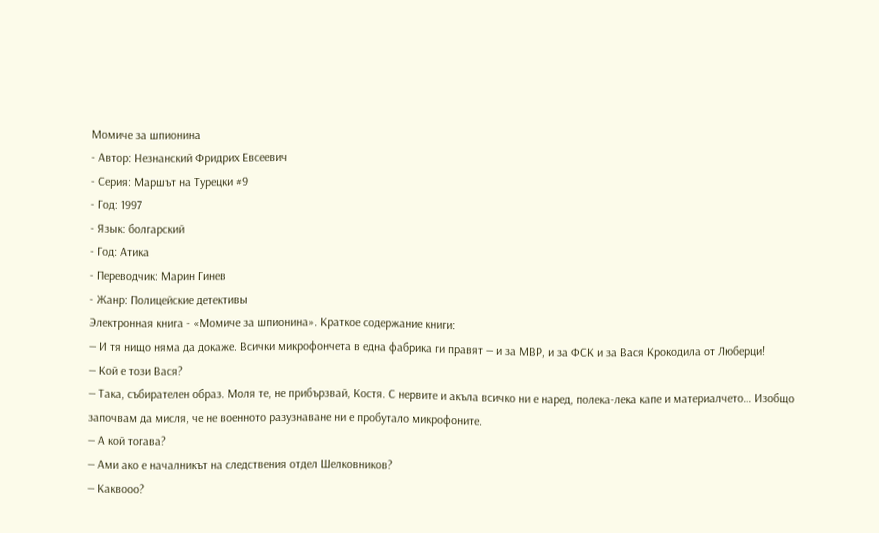Момиче за шпионина
- Автор: Незнанский Фридрих Евсеевич
- Серия: Маршът на Турецки #9
- Год: 1997
- Язык: болгарский
- Год: Атика
- Переводчик: Марин Гинев
- Жанр: Полицейские детективы
Электронная книга - «Момиче за шпионина». Краткое содержание книги:
— И тя нищо няма да докаже. Всички микрофончета в една фабрика ги правят — и за МВР, и за ФСК и за Вася Крокодила от Люберци!
— Кой е този Вася?
— Така, събирателен образ. Моля те, не прибързвай, Костя. С нервите и акъла всичко ни е наред, полека-лека капе и материалчето… Изобщо започвам да мисля, че не военното разузнаване ни е пробутало микрофоните.
— А кой тогава?
— Ами ако е началникът на следствения отдел Шелковников?
— Каквооо?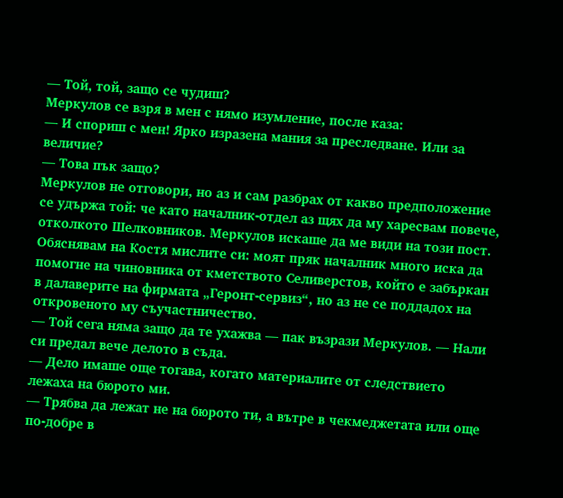— Той, той, защо се чудиш?
Меркулов се взря в мен с нямо изумление, после каза:
— И спориш с мен! Ярко изразена мания за преследване. Или за величие?
— Това пък защо?
Меркулов не отговори, но аз и сам разбрах от какво предположение се удържа той: че като началник-отдел аз щях да му харесвам повече, отколкото Шелковников. Меркулов искаше да ме види на този пост. Обяснявам на Костя мислите си: моят пряк началник много иска да помогне на чиновника от кметството Селиверстов, който е забъркан в далаверите на фирмата „Геронт-сервиз“, но аз не се поддадох на откровеното му съучастничество.
— Той сега няма защо да те ухажва — пак възрази Меркулов. — Нали си предал вече делото в съда.
— Дело имаше още тогава, когато материалите от следствието лежаха на бюрото ми.
— Трябва да лежат не на бюрото ти, а вътре в чекмеджетата или още по-добре в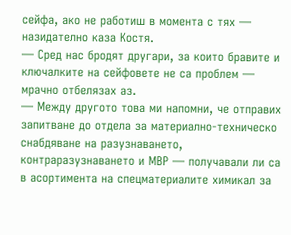сейфа, ако не работиш в момента с тях — назидателно каза Костя.
— Сред нас бродят другари, за които бравите и ключалките на сейфовете не са проблем — мрачно отбелязах аз.
— Между другото това ми напомни, че отправих запитване до отдела за материално-техническо снабдяване на разузнаването, контраразузнаването и МВР — получавали ли са в асортимента на спецматериалите химикал за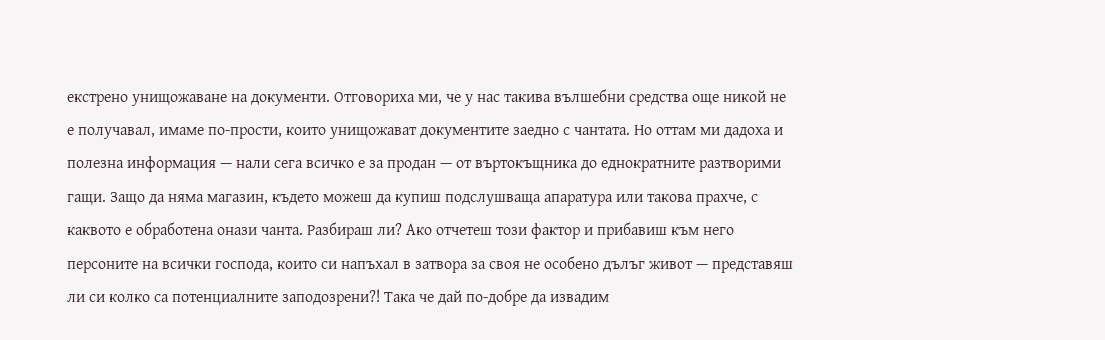екстрено унищожаване на документи. Отговориха ми, че у нас такива вълшебни средства още никой не е получавал, имаме по-прости, които унищожават документите заедно с чантата. Но оттам ми дадоха и полезна информация — нали сега всичко е за продан — от въртокъщника до еднократните разтворими гащи. Защо да няма магазин, където можеш да купиш подслушваща апаратура или такова прахче, с каквото е обработена онази чанта. Разбираш ли? Ако отчетеш този фактор и прибавиш към него персоните на всички господа, които си напъхал в затвора за своя не особено дълъг живот — представяш ли си колко са потенциалните заподозрени?! Така че дай по-добре да извадим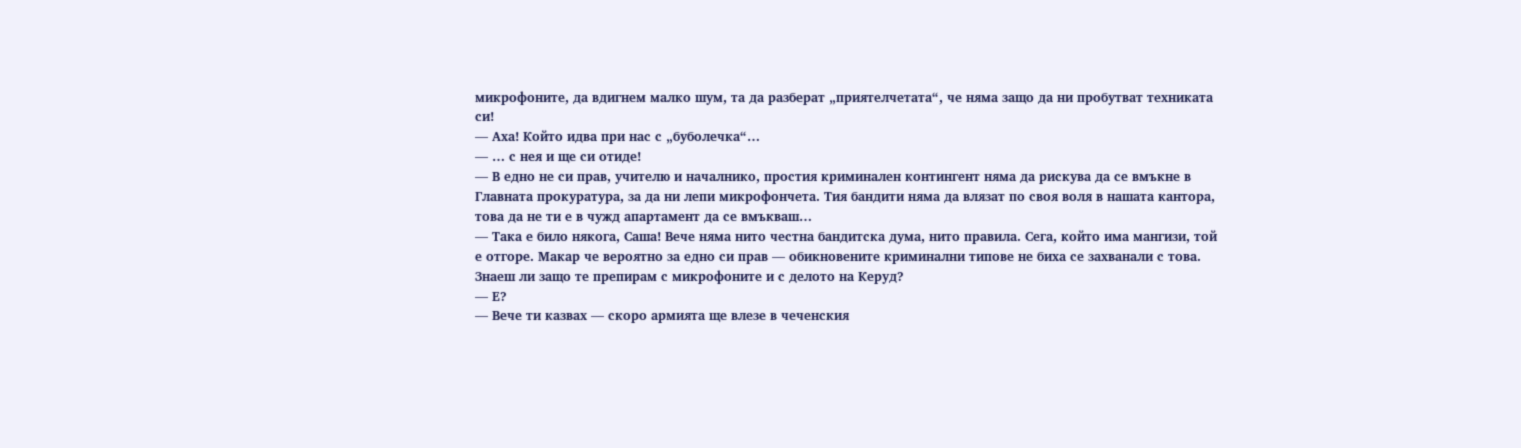микрофоните, да вдигнем малко шум, та да разберат „приятелчетата“, че няма защо да ни пробутват техниката си!
— Аха! Който идва при нас с „буболечка“…
— … с нея и ще си отиде!
— В едно не си прав, учителю и началнико, простия криминален контингент няма да рискува да се вмъкне в Главната прокуратура, за да ни лепи микрофончета. Тия бандити няма да влязат по своя воля в нашата кантора, това да не ти е в чужд апартамент да се вмъкваш…
— Така е било някога, Саша! Вече няма нито честна бандитска дума, нито правила. Сега, който има мангизи, той е отгоре. Макар че вероятно за едно си прав — обикновените криминални типове не биха се захванали с това. Знаеш ли защо те препирам с микрофоните и с делото на Керуд?
— Е?
— Вече ти казвах — скоро армията ще влезе в чеченския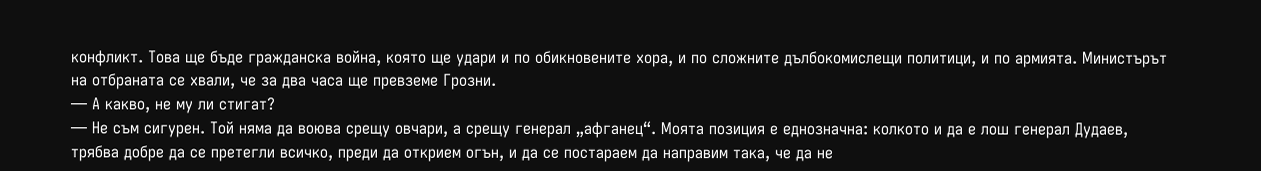конфликт. Това ще бъде гражданска война, която ще удари и по обикновените хора, и по сложните дълбокомислещи политици, и по армията. Министърът на отбраната се хвали, че за два часа ще превземе Грозни.
— А какво, не му ли стигат?
— Не съм сигурен. Той няма да воюва срещу овчари, а срещу генерал „афганец“. Моята позиция е еднозначна: колкото и да е лош генерал Дудаев, трябва добре да се претегли всичко, преди да открием огън, и да се постараем да направим така, че да не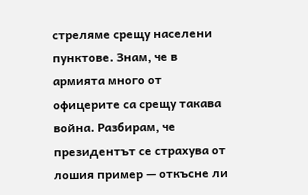стреляме срещу населени пунктове. Знам, че в армията много от офицерите са срещу такава война. Разбирам, че президентът се страхува от лошия пример — откъсне ли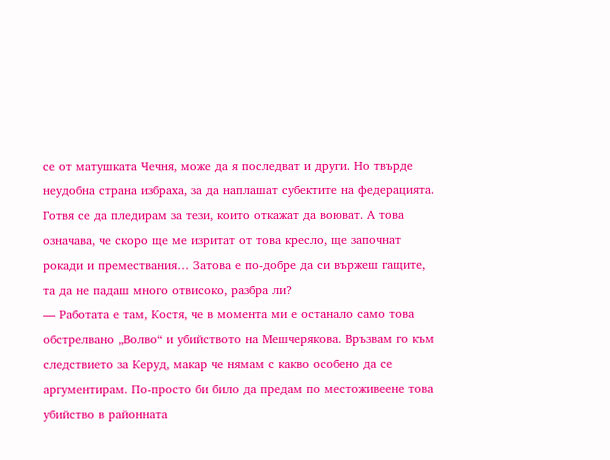се от матушката Чечня, може да я последват и други. Но твърде неудобна страна избраха, за да наплашат субектите на федерацията. Готвя се да пледирам за тези, които откажат да воюват. А това означава, че скоро ще ме изритат от това кресло, ще започнат рокади и премествания… Затова е по-добре да си вържеш гащите, та да не падаш много отвисоко, разбра ли?
— Работата е там, Костя, че в момента ми е останало само това обстрелвано „Волво“ и убийството на Мешчерякова. Връзвам го към следствието за Керуд, макар че нямам с какво особено да се аргументирам. По-просто би било да предам по местоживеене това убийство в районната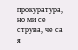прокуратура, но ми се струва, че са я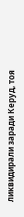ликвидирали заради Керуд, тоя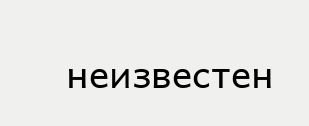неизвестен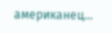американец…